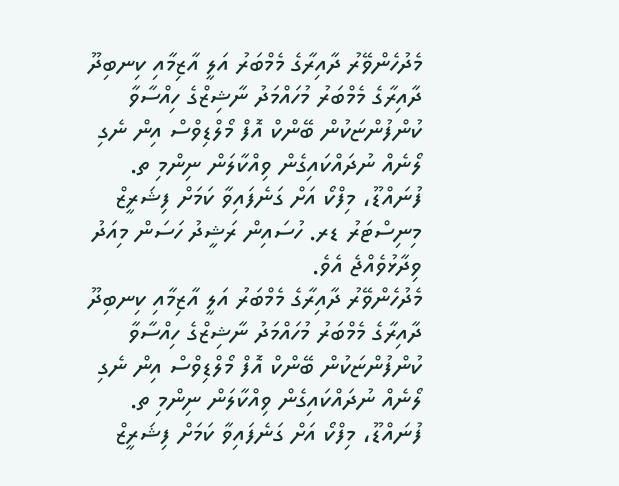މެދުހެންވޭރު ދާއިރާގެ މެމްބަރު އަލީ އާޒިމާއި ކިނބިދޫ ދާއިރާގެ މެމްބަރު މުހައްމަދު ނާޝިޒްގެ ހިއްސާވާ ކުންފުންޏަކުން ބޭންކް އޮފް މޯލްޑިވްސް އިން ނެގި ލޯނެއް ނުދައްކައިގެން ވިއްކާލަން ނިންމި ތ. ފުނައްޑޫ، މިފްކޯ އަށް ގަނެފައިވާ ކަމަށް ފިޝަރީޒް މިނިސްޓަރު ޑރ. ހުސައިން ރަޝީދު ހަސަން މިއަދު ވިދާޅުވެއްޖެ އެވެ.
މެދުހެންވޭރު ދާއިރާގެ މެމްބަރު އަލީ އާޒިމާއި ކިނބިދޫ ދާއިރާގެ މެމްބަރު މުހައްމަދު ނާޝިޒްގެ ހިއްސާވާ ކުންފުންޏަކުން ބޭންކް އޮފް މޯލްޑިވްސް އިން ނެގި ލޯނެއް ނުދައްކައިގެން ވިއްކާލަން ނިންމި ތ. ފުނައްޑޫ، މިފްކޯ އަށް ގަނެފައިވާ ކަމަށް ފިޝަރީޒް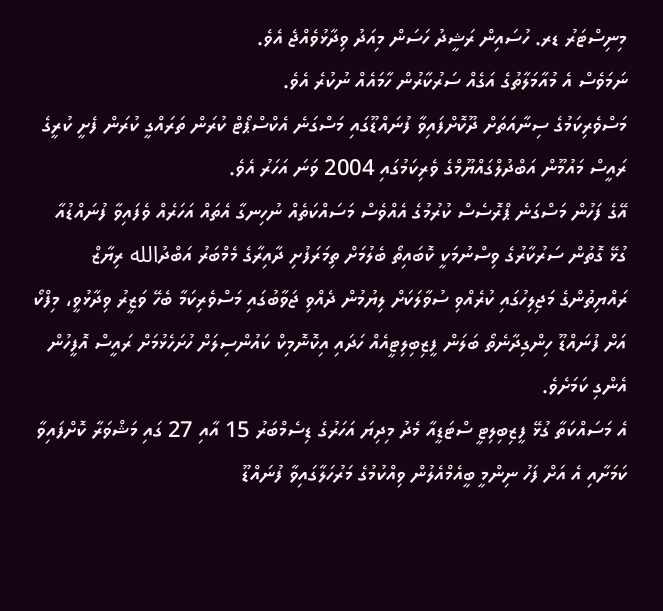މިނިސްޓަރު ޑރ. ހުސައިން ރަޝީދު ހަސަން މިއަދު ވިދާޅުވެއްޖެ އެވެ.
ނަމަވެސް އެ މުއާމަލާތުގެ އަގެއް ސަރުކާރުން ހާމައެއް ނުކުރެ އެވެ.
މަސްވެރިކަމުގެ ސިނާއަތަށް ދޫކޮށްފައިވާ ފުނައްޑޫގައި މަސްގަނެ އެކްސްޕޯޓް ކުރަން ތަރައްގީ ކުރަން ފެށީ ކުރީގެ ރައީސް މައުމޫން އަބްދުލްގައްޔޫމްގެ ވެރިކަމުގައި 2004 ވަނަ އަހަރު އެވެ.
އޭގެ ފަހުން މަސްގަނެ ޕްރޮސެސް ކުރުމުގެ އެއްވެސް މަސައްކަތެއް ނުހިނގާ އެތައް އަހަރެއް ވެފައިވާ ފުނައްޑުއާ ގުޅޭ ގޮތުން ސަރުކާރުގެ ވިސްނުމަކީ ކޮބައިތޯ ބެލުމަށް ތިމަރަފުށި ދާއިރާގެ މެމްބަރު އަބްދުالله ރިޔާޒް ރައްޔިތުންގެ މަޖިލިހުގައި ކުރެއްވި ސުވާލަކަށް ލިޔުމުން ދެއްވި ޖަވާބުގައި މަސްވެރިކަމާ ބެހޭ ވަޒީރު ވިދާޅުވީ، މިފްކޯ އަށް ފުނައްޑޫ ހިންގިދާނެތޯ ބަލަން ފީޒިބިލިޓީއެއް ހަދައި އިކޮނޮމިކް ކައުންސިލަށް ހުށަހެޅުމަށް ރައީސް އޮފީހުން އެންގި ކަމަށެވެ.
އެ މަސައްކަތާ ގުޅޭ ފީޒިބިލިޓީ ސްޓަޑީއާ މެދު މިދިޔަ އަހަރުގެ ޑިސެމްބަރު 15 އާއި 27 ގައި މަޝްވަރާ ކޮށްފައިވާ ކަމަށާއި އެ އަށް ފަހު ނިންމީ ބީއެމްއެލުން ވިއްކުމުގެ މަރުހަލާގައިވާ ފުނައްޑޫ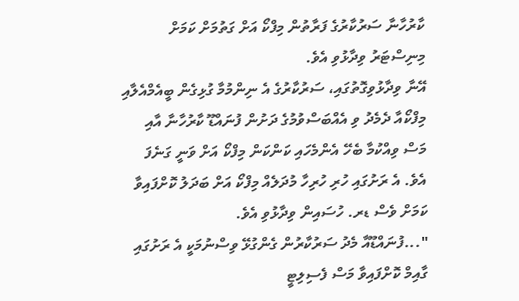ކާރުހާނާ ސަރުކާރުގެ ފަރާތުން މިފްކޯ އަށް ގަތުމަށް ކަމަށް މިނިސްޓަރު ވިދާޅުވި އެވެ.
އޭނާ ވިދާޅުވިގޮތުގައި، ސަރުކާރުގެ އެ ނިންމުމާ ގުޅިގެން ބީއެމްއެލާއި މިފްކޯއާ ދެމެދު ވި އެއްބަސްވުމުގެ ދަށުން ފުނައްޑޫ ކާރުހާނާ އާއި މަސް ވިއްކުމާ ބެހޭ އެންމެހައި ކަންކަން މިފްކޯ އަށް ވަނީ ގަނެފަ އެވެ. އެ ރަށުގައި ހުރި ހުރިހާ މުދަލެއް މިފްކޯ އަށް ބަދަލު ކޮށްފައިވާ ކަމަށް ވެސް ޑރ. ހުސައިން ވިދާޅުވި އެވެ.
"...ފުނައްޑޫއާ މެދު ސަރުކާރުން ގެންގުޅޭ ވިސްނުމަކީ އެ ރަށުގައި ގާއިމް ކޮށްފައިވާ މަސް ފެސިލިޓީ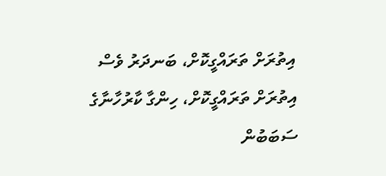އިތުރަށް ތަރައްގީކޮށް، ބަނދަރު ވެސް އިތުރަށް ތަރައްގީކޮށް، ހިންގާ ކާރުހާނާގެ ސަބަބުން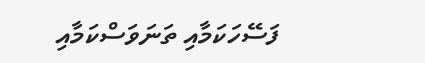ފަސޭހަކަމާއި ތަނަވަސްކަމާއި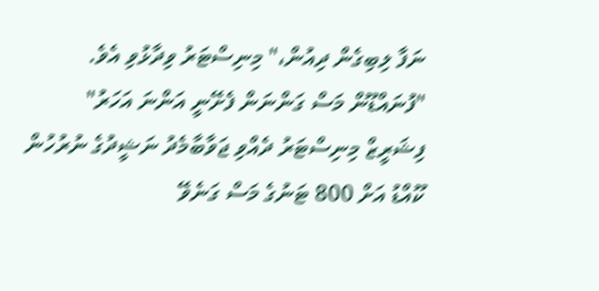ނަފާ ލިބިގެން ދިއުން،" މިނިސްޓަރު ވިދާޅުވި އެވެ.
"ފުނައްޑޫން މަސް ގަންނަން ފެށޭނީ އަންނަ އަހަރު"
ފިޝަރީޒް މިނިސްޓަރު ދެއްވި ޖަވާބާމެދު ނަޝީދުގެ ނުރުހުން
ކޫއްޑު އަށް 800 ޓަނުގެ މަސް ގަނެވޭ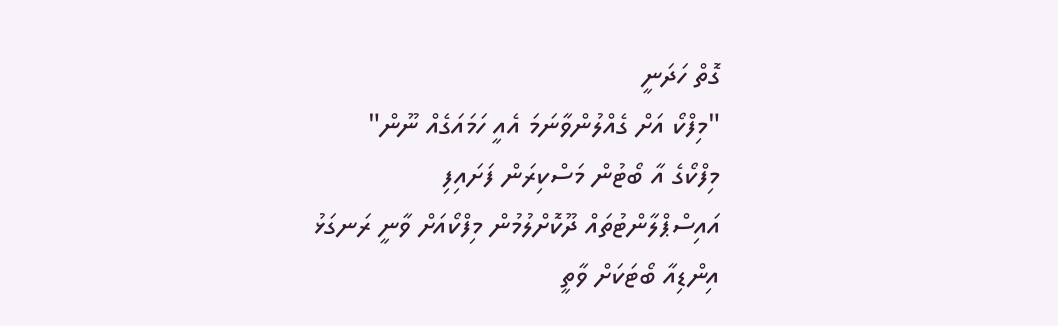ގޮތް ހަދަނީ
"މިފްކޯ އަށް ގެއްލުންވާނަމަ އެއީ ހަމައަގެއް ނޫން"
މިފްކޯގެ އާ ބޯޓުން މަސްކިރަން ފަށައިފި
އައިސްޕްލާންޓުތައް ދޫކޮށްލުމުން މިފްކޯއަށް ވާނީ ރަނގަޅު
އިންޑިއާ ބޯޓަކަށް ވާތީ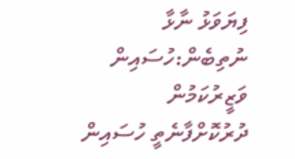ފިޔަވަޅު ނާޅާ ނުތިބެން:ހުސައިން
ވަޒީރުކަމުން ދުރުކޮށްފާނެތީ ހުސައިން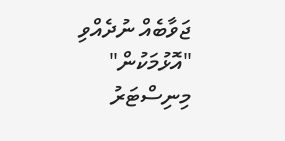ޖަވާބެއް ނުދެއްވި
"އޮޅުމަކުން" މިނިސްޓަރު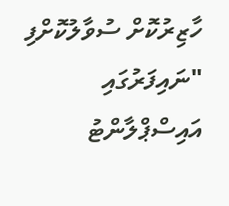ހާޒިރުކޮށް ސުވާލުކޮށްފި
"ނައިފަރުގައި އައިސްޕްލާންޓު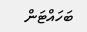ބަހައްޓަން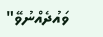ވައުދެއްނުވޭ"